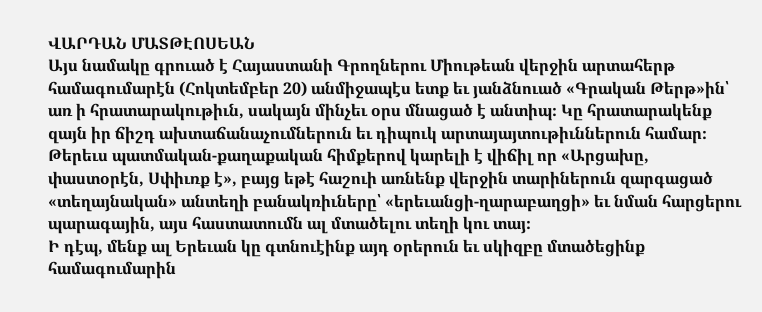ՎԱՐԴԱՆ ՄԱՏԹԷՈՍԵԱՆ
Այս նամակը գրուած է Հայաստանի Գրողներու Միութեան վերջին արտահերթ համագումարէն (Հոկտեմբեր 20) անմիջապէս ետք եւ յանձնուած «Գրական Թերթ»ին՝ առ ի հրատարակութիւն, սակայն մինչեւ օրս մնացած է անտիպ։ Կը հրատարակենք զայն իր ճիշդ ախտաճանաչումներուն եւ դիպուկ արտայայտութիւններուն համար։ Թերեւս պատմական-քաղաքական հիմքերով կարելի է վիճիլ որ «Արցախը, փաստօրէն, Սփիւռք է», բայց եթէ հաշուի առնենք վերջին տարիներուն զարգացած «տեղայնական» անտեղի բանակռիւները՝ «երեւանցի-ղարաբաղցի» եւ նման հարցերու պարագային, այս հաստատումն ալ մտածելու տեղի կու տայ։
Ի դէպ, մենք ալ Երեւան կը գտնուէինք այդ օրերուն եւ սկիզբը մտածեցինք համագումարին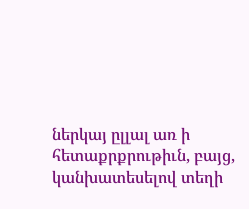ներկայ ըլլալ առ ի հետաքրքրութիւն, բայց, կանխատեսելով տեղի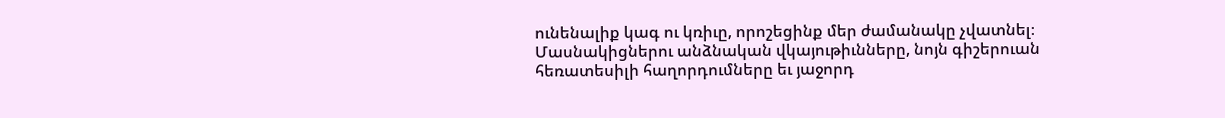ունենալիք կագ ու կռիւը, որոշեցինք մեր ժամանակը չվատնել։ Մասնակիցներու անձնական վկայութիւնները, նոյն գիշերուան հեռատեսիլի հաղորդումները եւ յաջորդ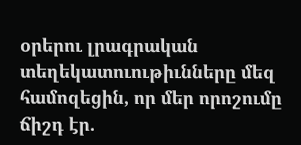օրերու լրագրական տեղեկատուութիւնները մեզ համոզեցին, որ մեր որոշումը ճիշդ էր.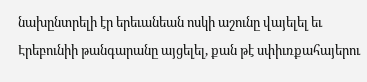նախընտրելի էր երեւանեան ոսկի աշունը վայելել եւ Էրեբունիի թանգարանը այցելել, քան թէ սփիւռքահայերու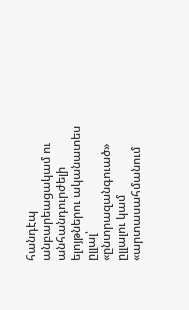հանդէպ անբարեացակամ ու անհանդուրժելի ելոյթներու ականատես ըլլալ՝ «ընտրազանգուած» ըլլալու կամ «արտասահմանում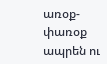առօք-փառօք ապրեն ու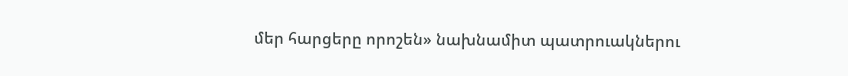մեր հարցերը որոշեն» նախնամիտ պատրուակներու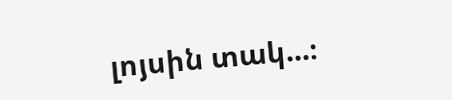լոյսին տակ...։